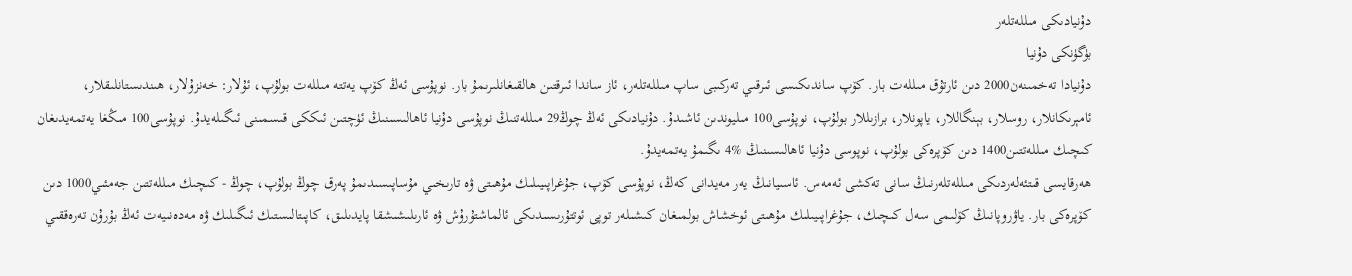دۇنيادىكى مىللەتلەر
بۈگۈنكى دۇنيا
دۇنيادا تەخمىنەن2000 دىن ئارتۇق مىللەت بار. كۆپ ساندىكىسى ئىرقىي تەركىبى ساپ مىللەتلەر، ئاز ساندا ئىرقتىن ھالقىغانلىرىمۇ بار. نوپۇسى ئەڭ كۆپ يەتتە مىللەت بولۇپ، ئۇلار: خەنزۇلار، ھىندىستانلىقلار، ئامېرىكانلار، روسلار، بېنگاللار، ياپونلار، برازىللار بولۇپ، نوپۇسى100 مىليوندىن ئاشىدۇ. دۇنيادىكى ئەڭ چوڭ29 مىللەتنىڭ نوپۇسى دۇنيا ئاھالىسىنىڭ ئۈچتىن ئىككى قىسمىنى ئىگىلەيدۇ. نوپۇسى100 مىڭغا يەتمەيدىغان كىچىك مىللەتتىن1400 دىن كۆپرەكى بولۇپ، نوپوسى دۇنيا ئاھالىسىنىڭ %4 ىگىمۇ يەتمەيدۇ.
ھەرقايسى قىتئەلەردىكى مىللەتلەرنىڭ سانى تەكشى ئەمەس. ئاسىيانىڭ يەر مەيدانى كەڭ، نوپۇسى كۆپ، جۇغراپىيىلىك مۇھىتى ۋە تارىخىي مۇساپىسىدىمۇ پەرق چوڭ بولۇپ، چوڭ - كىچىك مىللەتتىن جەمئىي1000 دىن كۆپرەكى بار. ياۋروپانىڭ كۆلىمى سەل كىچىك، جۇغراپىيىلىك مۇھىتى ئوخشاش بولمىغان كىشىلەر توپى ئوتتۇرىسىدىكى ئالماشتۇرۇش ۋە ئارىلىشىشقا پايدىلىق، كاپىتالىستىك ئىگىلىك ۋە مەدەنىيەت ئەڭ بۇرۇن تەرەققىي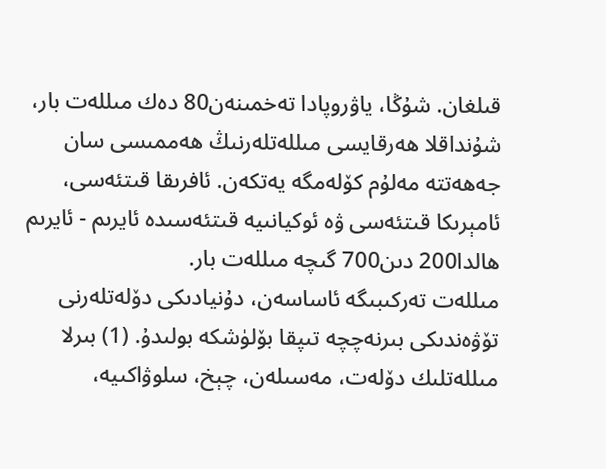قىلغان. شۇڭا، ياۋروپادا تەخمىنەن80 دەك مىللەت بار، شۇنداقلا ھەرقايسى مىللەتلەرنىڭ ھەممىسى سان جەھەتتە مەلۇم كۆلەمگە يەتكەن. ئافرىقا قىتئەسى، ئامېرىكا قىتئەسى ۋە ئوكيانىيە قىتئەسىدە ئايرىم - ئايرىم ھالدا200 دىن700 گىچە مىللەت بار.
مىللەت تەركىبىگە ئاساسەن، دۇنيادىكى دۆلەتلەرنى تۆۋەندىكى بىرنەچچە تىپقا بۆلۈشكە بولىدۇ. (1) بىرلا مىللەتلىك دۆلەت، مەسىلەن، چېخ، سلوۋاكىيە،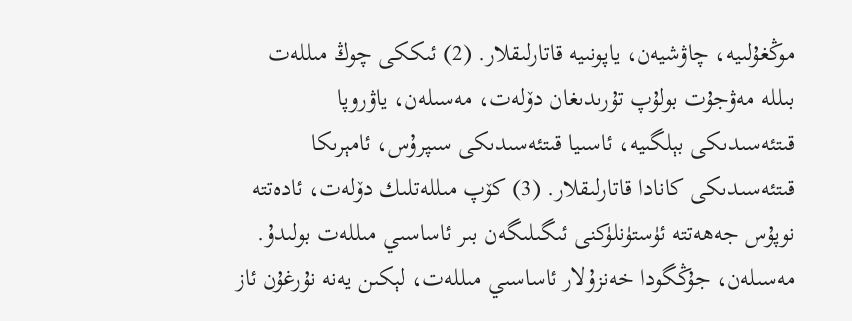موڭغۇلىيە، چاۋشيەن، ياپونىيە قاتارلىقلار. (2) ئىككى چوڭ مىللەت بىللە مەۋجۇت بولۇپ تۇرىدىغان دۆلەت، مەسىلەن، ياۋروپا قىتئەسىدىكى بېلگىيە، ئاسىيا قىتئەسىدىكى سىپرۇس، ئامېرىكا قىتئەسىدىكى كانادا قاتارلىقلار. (3) كۆپ مىللەتلىك دۆلەت، ئادەتتە نوپۇس جەھەتتە ئۈستۈنلۈكنى ئىگىلىگەن بىر ئاساسىي مىللەت بولىدۇ. مەسىلەن، جۇڭگودا خەنزۇلار ئاساسىي مىللەت، لېكىن يەنە نۇرغۇن ئاز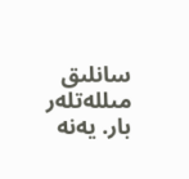سانلىق مىللەتلەر بار. يەنە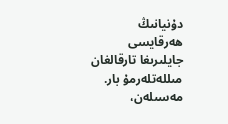دۇنيانىڭ ھەرقايسى جايلىرىغا تارقالغان مىللەتلەرمۇ بار. مەسىلەن،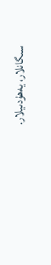سىگانلار، يەھۇدىيلار.